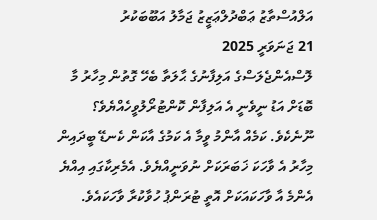އަލްއުސްތާޒު ޢަބްދުލްޢަޒީޒު ޖަމާލު އަބޫބަކުރު
21 ޖަނަވަރީ 2025
ލޮސްއެންޖެލަސްގެ އަލިފާނުގެ ޙާލަތާ ބެހޭ ގޮތުން މިހާރު މާ ބޮޑަށް އަޑު ނީވެނީ އެ އަލިފާން ކޮންޓުރޯލުވީހެއްޔެވެ؟ ނޫނެކެވެ. ކަމެއް އާންމު ވީމާ އެ ކަމުގެ އާކަން ކެނޑޭ ބީދައިން މިހާރު އެ ވާހަކަ ޚަބަރަކަށް ނުވަނީއްޔެވެ. އެމެރިކާގައި އިއްޔެ އެންމެ އާ ވާހަކައަކަށް އޮތީ ޓުރަންޕު ހުވާކުރާ ވާހަކައެވެ.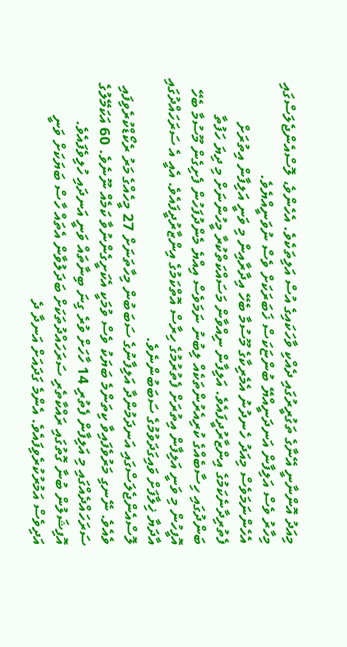މިއަދު އޮންނާނީ އޭނާގެ ތަގުރީރުގައި ދެއްކި ވާހަކައިގެ އުސް އަލިތަކެވެ. އެހެންވެ، ލޮސްއެންޖެލަސްގައި މިހާރު ވެސް އަލިފާން އަނދަނީއްޔޭ ބުންޏަކަސް ޚަބަރަކަށް ވެސް ނުވަނީއްޔެވެ.
އެހެންނަމަވެސް މިއަދު ހެނދުނު އެމެރިކާގެ މޫސުމާ ބެހޭ އިދާރާއިން މި ވަނީ އަލިފާން އިތުރަށް ފެތުރިދާނެކަމުގެ އިންޒާރުދީފައެވެ. އަލިފާން ނިއްވާން މަސައްކަތްކުރާ މީހުންނަށް މި ދިޔަ ހަފުތާ ބަންދުގައި ހިސާބެއްގެ ކުރިއެރުންތަކެއް ލިބުނު ނަމަވެސް އިއްޔެ މެންދުފަހުން ފެށިގެން މޫސުމާ ބެހޭ އޮފީހުން މި ވަނީ އަލިފާން އިތުރަށް ފެތުރުމުގެ ހިރާސް އޮތްކަމުގެ އިންޒާރުދީފައެވެ. އެއީ އެ ސަރަހައްދުގައި އާދަޔާ ޚިލާފަށް ވައިގަދަވުމުގެ ސަބަބުންނެވެ.
ލޮސްއެންޖެލަސްގައި އަނދަމުންދާ އަލިފާނުގެ ސަބަބުން މިހާތަނަށް 27 މީހެއްގެ މަރު ރެކޯޑްކުރެވިފައި ވެއެވެ. ނޭނގި މަރުވެފައިވާ ކިތަންމެ ބަޔަކު ވެސް ވުމަކީ އެކަށީގެންނުވާ ކަމެއް ނޫނެވެ. 60 އަކަމޭލުގެ ސަރަހައްދެއްގައި މި އަލިފާން ފެތުރި 14 ހާހަށް ވުރެ ގިނަ ބިނާތައް ވަނީ އަނދައި ހުލިވެފައެވެ.
އޮފިޝަލުން ބުނާ ގޮތުގައި ރައްކާތެރި ސަރަހައްދުތަކަށް ބަދަލުވާން އެތައް ހާސް ބަޔަކަށް ވަނީ އަދިވެސް އަމުރުކުރެވިފައެވެ. އެންމެ ގަދައަށް އަނދާ ދެ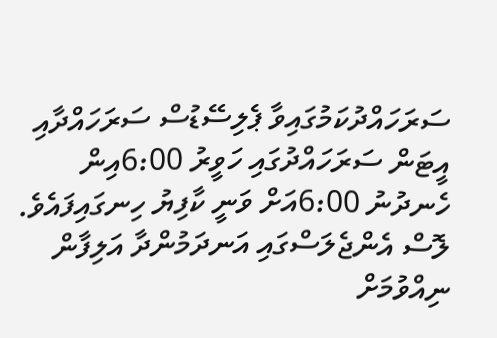ސަރަހައްދުކަމުގައިވާ ޕެލިސޭޑުސް ސަރަހައްދާއި އީޓަން ސަރަހައްދުގައި ހަވީރު 6:00އިން ހެނދުނު 6:00އަށް ވަނީ ކާފިޔު ހިނގައިފައެވެ.
ލޮސް އެންޖެލަސްގައި އަނދަމުންދާ އަލިފާން ނިއްވުމަށް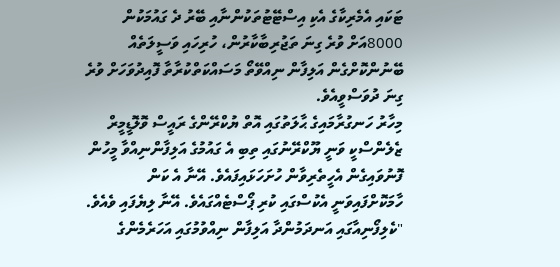ޓަކައި އެމެރިކާގެ އެކި އިސްޓޭޓުތަކުންނާއި ބޭރު ދެ ގައުމަކުން 8000އަށް ވުރެ ގިނަ ތަޖުރިބާކާރުން، ހުރިހައި ވަސީލަތެއް ބޭނުންކޮށްގެން އަލިފާން ނިއްވޭތޯ މަސައްކަތްކުރާތާ ފޮއިދުވަހަށް ވުރެ ގިނަ ދުވަސްވީއެވެ.
މިހާރު ހަނގުރާމައިގެ ޙާލަތުގައި އޮތް ޔުކްރޭންގެ ރައީސް ވޮލޮޑީމީރް ޒެލެންސްކީ ވަނީ ޔޫކްރޭނުގައި ތިބި އެ ގައުމުގެ އަލިފާންނިއްވާ މީހުން ފޮނުވައިގެން އެހީތެރިވާން ހުށަހަޅައިފައެވެ. އޭނާ އެ ކަން ހާމަކޮށްފައިވަނީ އެކުސްގައި ކުރި ޕޯސްޓެއްގައެވެ. އޭނާ ލިޔެފައި ވެއެވެ. "ކެލިފޯނިއާގައި އަނދަމުންދާ އަލިފާން ނިއްވުމުގައި އަހަރެމެންގެ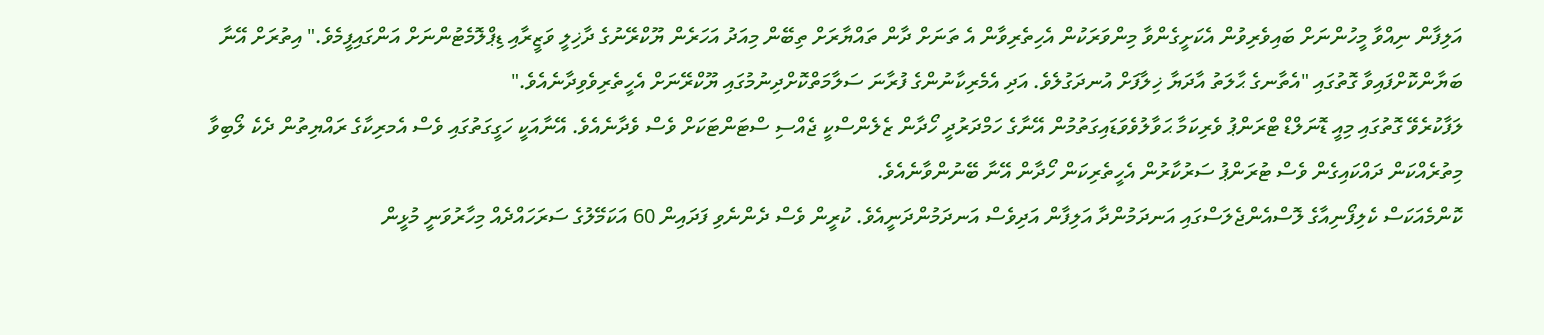އަލިފާން ނިއްވާ މީހުންނަށް ބައިވެރިވުން އެކަށީގެންވާ މިންވަރަކުން އެހިތެރިވާން އެ ތަނަށް ދާން ތައްޔާރަށް ތިބޭން މިއަދު އަހަރެން ޔޫކްރޭނުގެ ދާޚިލީ ވަޒީރާއި ޑިޕްލޮމެޓުންނަށް އަންގައިފީމެވެ." އިތުރަށް އޭނާ ބަޔާންކޮށްފައިވާ ގޮތުގައި "އެތާނގެ ޙާލަތު އާދަޔާ ޚިލާފަށް އުނދަގުލެވެ. އަދި އެމެރިކާނުންގެ ފުރާނަ ސަލާމަތްކޮށްދިނުމުގައި ޔޫކްރޭނަށް އެހީތެރިވެވިދާނެއެވެ."
ލަފާކުރެވޭ ގޮތުގައި މިއީ ޑޮނަލްޑް ޓްރަންޕު ވެރިކަމާ ޙަވާލުވެވަޑައިގަތުމުން އޭނާގެ ހަމްދަރުދީ ހޯދާން ޒެލެންސްކީ ޖެއްސި ސްޓަންޓަކަށް ވެސް ވެދާނެއެވެ. އޭނާއަކީ ހަގީގަތުގައި ވެސް އެމރިކާގެ ރައްޔިތުން ދެކެ ލޯބިވާ މިތުރެއްކަން ދައްކައިގެން ވެސް ޓުރަންޕު ސަރުކާރުން އެހީތެރިކަން ހޯދާން އޭނާ ބޭނުންވާނެއެވެ.
ކޮންމެއަކަސް ކެލިފޯނިއާގެ ލޮސްއެންޖެލަސްގައި އަނދަމުންދާ އަލިފާން އަދިވެސް އަނދަމުންދަނީއެވެ. ކުރީން ވެސް ދެންނެވި ފަދައިން 60 އަކަމޭލުގެ ސަރަހައްދެއް މިހާރުވަނީ މުޅީން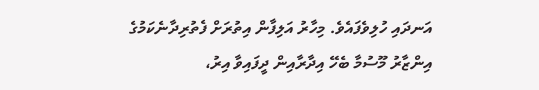އަނދައި ހުލިވެފައެވެ. މިހާރު އަލިފާން އިތުރަށް ފެތުރިދާނެކަމުގެ އިންޒާރު މޫސުމާ ބެހޭ އިދާރާއިން ދީފައިވާ އިރު،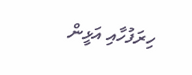ހިރަފުހާއި އަޅީން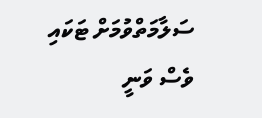ސަލާމަތްވުމަށް ޓަކައި ވެސް ވަނީ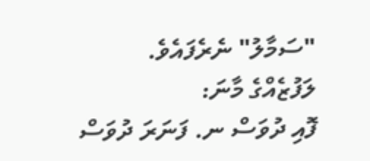"ސަމާލު" ނެރެފައެވެ.
ލަފުޒެއްގެ މާނަ:
ފޮއި ދުވަސް ނ. ފަނަރަ ދުވަސް